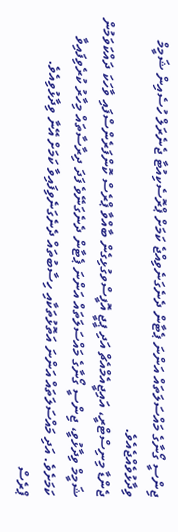ޖިންސީ ގޯނާގެ މައްސަލަތައް އަންނަ ޕެޓާން ދެނެގަނެވިއްޖެ ކަމަށް ޕްރޮސެކިއުޓާ ޖެނެރަލް ހުސެއިން ޝަމީމް ވިދާޅުވެއްޖެއެވެ.
ޖެންޑާ މިނިސްޓްރީ، އައިޖީއެމްއެޗް އަދި ޕީޖީ އޮފީސްވގުޅިގެން ބާއްވާ ޕްރެސް ކޮންފަރެންސްފައި ވާހަކަ ދައްކަވަމުން ޝަމީމް ވިދާޅުވީ، ޖިންސީ ގޯނާގެ މައްސަލަތައް އަންނަ ޕެޓާން ދެނެގަނޭވެ ފަދަ ދިރާސާތައް މިހާރު ކުރެވިފައިވާ ކަމަށެވެ. އަދި މައްސަލަތައް އަންނަ އަތޮޅުތަކާއި ހިސާބުތައް ދެނެގަނެވިފައިވާ ކަމަށް އޭނާ ވިދާޅުވިއެވެ.
ޕްރެސް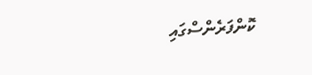ކޮންފަރެންސްގައި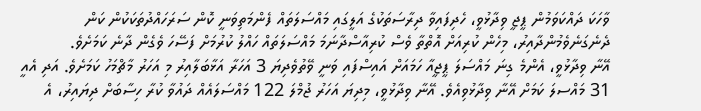ވާހަކަ ދައްކަވަމުން ޕީޖީ ވިދާޅުވީ، ހެދިފައިވާ ދިރާސަތަކުގެ އަލީގައި މައްސަލަތައް ފެންމަތިވަނީ ކޮން ސަރަހައްދުތަކަކުން ކަން ދެނެގަނެވެމުންދާއިރު، މިހެން ކުރިއަށް އޮތްތާ ވެސް ކުރިއާސްދާނަމަ މައްސަލަތައް ހައްލު ކުރުމަށް ފަސޭހަ ވެގެން ދާނެ ކަމަށެވެ.
އޭނާ ވިދާޅުވީ، އެންމެ ގިނަ މައްސަލަ ޕީޖީއާ ހަމައަށް އައިސްފައި ވަނީ ވޭތުވެދިޔަ 3 އަހަރާ އަޅާބަލާއިރު މި އަހަރު މާޗްމަހު ކަމަށެވެ. އަދި އެއީ 31 މައްސލަ ކަމަށް އޭނާ ވިދާޅުވިއެވެ. އޭނާ ވިދާޅުވީ، މިދިޔަ އަހަރު ޖުމްލަ 122 މައްސަލައެއް ދައުވާ ކުރާ ހިސާބަށް ދިޔައިރު، އެ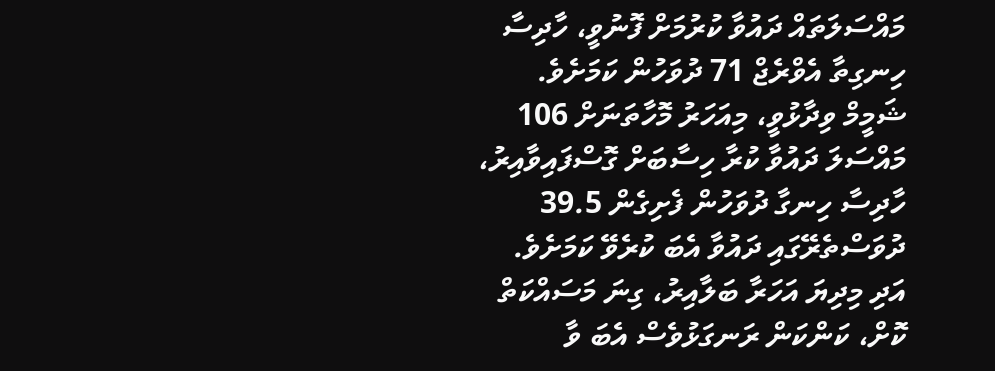މައްސަލަތައް ދައުވާ ކުރުމަށް ފޮނުވީ، ހާދިސާ ހިނގިތާ އެވްރެޖް 71 ދުވަހުން ކަމަށެވެ.
ޝަމީމް ވިދާޅުވީ، މިއަހަރު މޮހާތަނަށް 106 މައްސަލަ ދައުވާ ކުރާ ހިސާބަށް ގޮސްފައިވާއިރު، ހާދިސާ ހިނގާ ދުވަހުން ފެށިގެން 39.5 ދުވަސްތެރޭގައި ދައުވާ އެބަ ކުރެވޭ ކަމަށެވެ. އަދި މިދިޔަ އަހަރާ ބަލާއިރު، ގިނަ މަސައްކަތް ކޮށް، ކަންކަން ރަނގަޅުވެސް އެބަ ވާ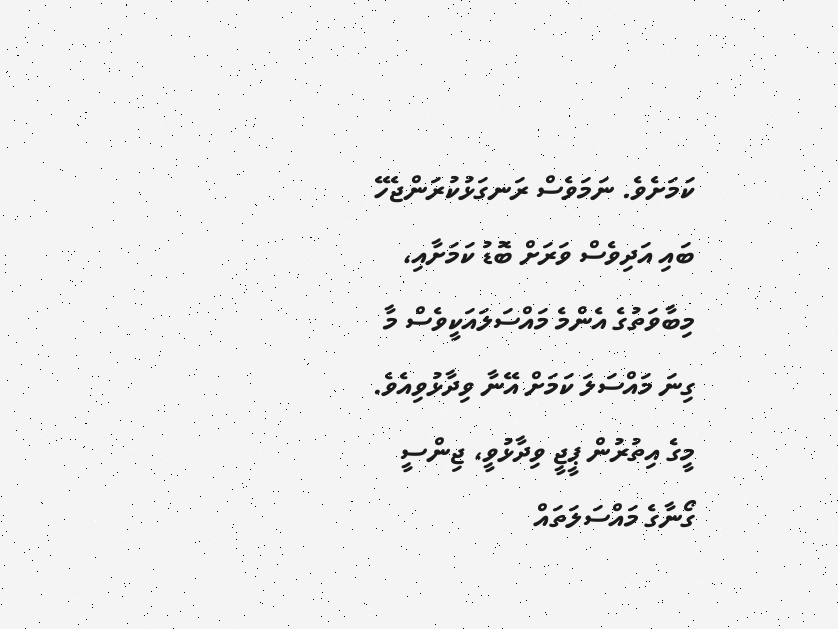ކަމަށެވެ. ނަމަވެސް ރަނގަޅުކުރަންޖެހޭ ބައި އަދިވެސް ވަރަށް ބޮޑު ކަމަށާއި، މިބާވަތުގެ އެންމެ މައްސަލައަކީވެސް މާ ގިނަ މައްސަލަ ކަމަށް އޭނާ ވިދާޅުވިއެވެ.
މީގެ އިތުރުން ޕީޖީ ވިދާޅުވީ، ޖިންސީ ގޯނާގެ މައްސަލަތައް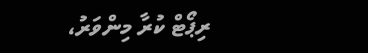ރިޕޯޓް ކުރާ މިންވަރު،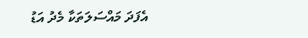އެފަދަ މައްސަލަތަކާ މެދު އަޑު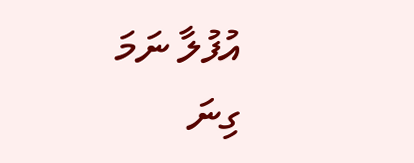އުފުލާ ނަމަ ގިނަ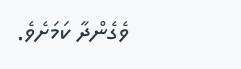ވެގެންދާ ކަމަށެވެ.